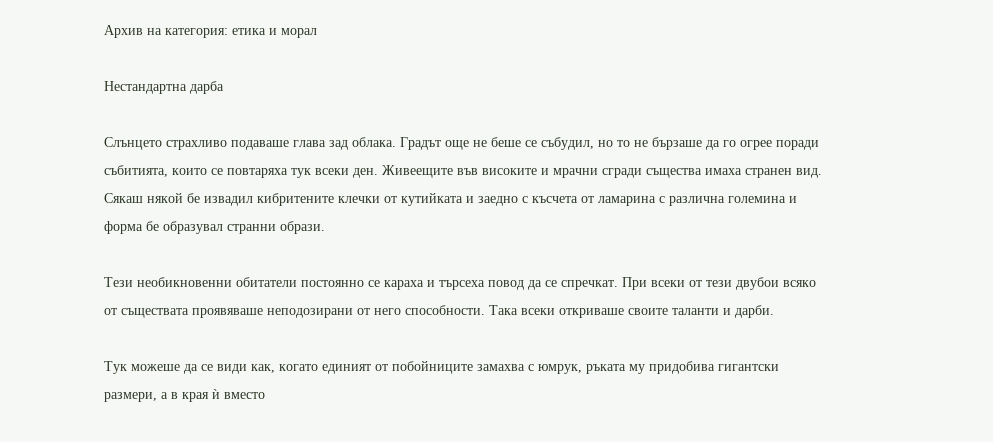Архив на категория: етика и морал

Нестандартна дарба

Слънцето страхливо подаваше глава зад облака. Градът още не беше се събудил, но то не бързаше да го огрее поради събитията, които се повтаряха тук всеки ден. Живеещите във високите и мрачни сгради същества имаха странен вид. Сякаш някой бе извадил кибритените клечки от кутийката и заедно с късчета от ламарина с различна големина и форма бе образувал странни образи.

Тези необикновенни обитатели постоянно се караха и търсеха повод да се спречкат. При всеки от тези двубои всяко от съществата проявяваше неподозирани от него способности. Така всеки откриваше своите таланти и дарби.

Тук можеше да се види как, когато единият от побойниците замахва с юмрук, ръката му придобива гигантски размери, а в края ѝ вместо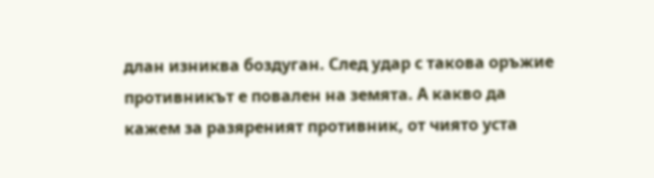длан изниква боздуган. След удар с такова оръжие противникът е повален на земята. А какво да кажем за разяреният противник, от чиято уста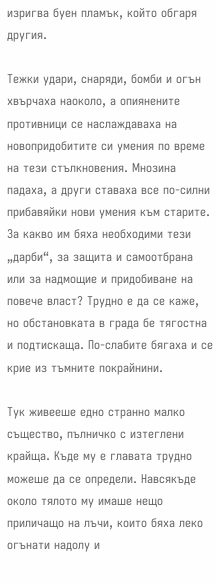изригва буен пламък, който обгаря другия.

Тежки удари, снаряди, бомби и огън хвърчаха наоколо, а опиянените противници се наслаждаваха на новопридобитите си умения по време на тези стълкновения. Мнозина падаха, а други ставаха все по-силни прибавяйки нови умения към старите. За какво им бяха необходими тези „дарби“, за защита и самоотбрана или за надмощие и придобиване на повече власт? Трудно е да се каже, но обстановката в града бе тягостна и подтискаща. По-слабите бягаха и се крие из тъмните покрайнини.

Тук живееше едно странно малко същество, пълничко с изтеглени крайща. Къде му е главата трудно можеше да се определи. Навсякъде около тялото му имаше нещо приличащо на лъчи, които бяха леко огънати надолу и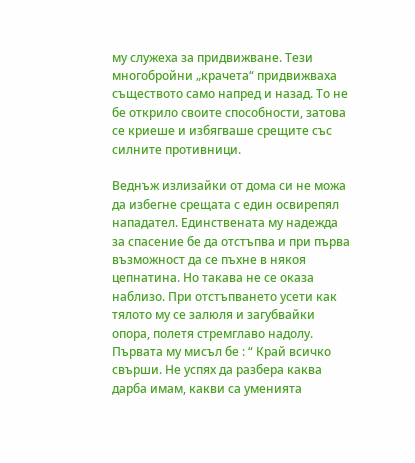му служеха за придвижване. Тези многобройни „крачета“ придвижваха съществото само напред и назад. То не бе открило своите способности, затова се криеше и избягваше срещите със силните противници.

Веднъж излизайки от дома си не можа да избегне срещата с един освирепял нападател. Единствената му надежда за спасение бе да отстъпва и при първа възможност да се пъхне в някоя цепнатина. Но такава не се оказа наблизо. При отстъпването усети как тялото му се залюля и загубвайки опора, полетя стремглаво надолу. Първата му мисъл бе : “ Край всичко свърши. Не успях да разбера каква дарба имам, какви са уменията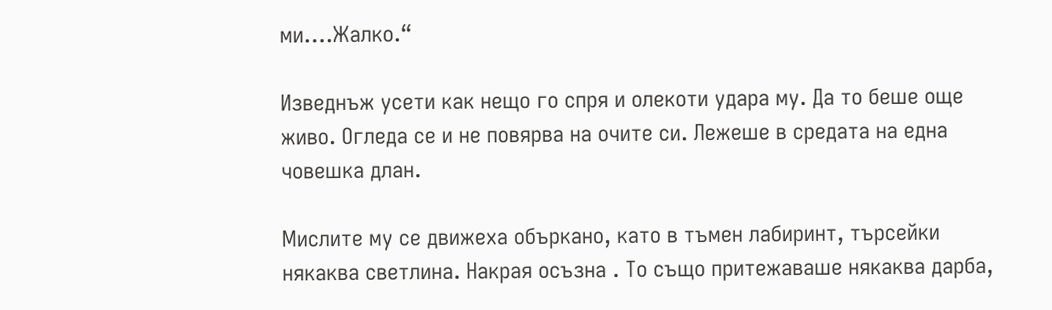ми….Жалко.“

Изведнъж усети как нещо го спря и олекоти удара му. Да то беше още живо. Огледа се и не повярва на очите си. Лежеше в средата на една човешка длан.

Мислите му се движеха объркано, като в тъмен лабиринт, търсейки някаква светлина. Накрая осъзна . То също притежаваше някаква дарба,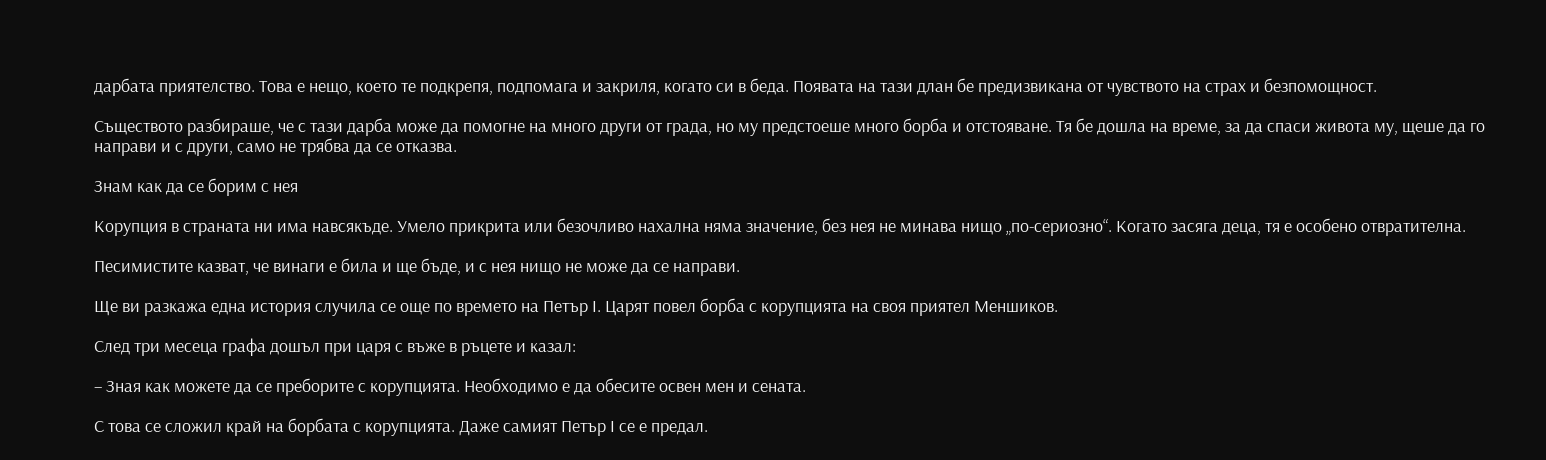дарбата приятелство. Това е нещо, което те подкрепя, подпомага и закриля, когато си в беда. Появата на тази длан бе предизвикана от чувството на страх и безпомощност.

Съществото разбираше, че с тази дарба може да помогне на много други от града, но му предстоеше много борба и отстояване. Тя бе дошла на време, за да спаси живота му, щеше да го направи и с други, само не трябва да се отказва.

Знам как да се борим с нея

Корупция в страната ни има навсякъде. Умело прикрита или безочливо нахална няма значение, без нея не минава нищо „по-сериозно“. Когато засяга деца, тя е особено отвратителна.

Песимистите казват, че винаги е била и ще бъде, и с нея нищо не може да се направи.

Ще ви разкажа една история случила се още по времето на Петър I. Царят повел борба с корупцията на своя приятел Меншиков.

След три месеца графа дошъл при царя с въже в ръцете и казал:

– Зная как можете да се преборите с корупцията. Необходимо е да обесите освен мен и сената.

С това се сложил край на борбата с корупцията. Даже самият Петър I се е предал.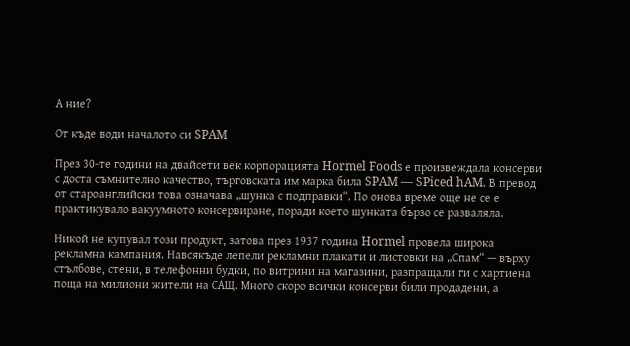А ние?

От къде води началото си SPAM

През 30-те години на двайсети век корпорацията Hormel Foods е произвеждала консерви с доста съмнително качество, търговската им марка била SPAM — SPiced hAM. В превод от староанглийски това означава „шунка с подправки“. По онова време още не се е практикувало вакуумното консервиране, поради което шунката бързо се разваляла.

Никой не купувал този продукт, затова през 1937 година Hormel провела широка рекламна кампания. Навсякъде лепели рекламни плакати и листовки на „Спам“ — върху стълбове, стени, в телефонни будки, по витрини на магазини, разпращали ги с хартиена поща на милиони жители на САЩ. Много скоро всички консерви били продадени, а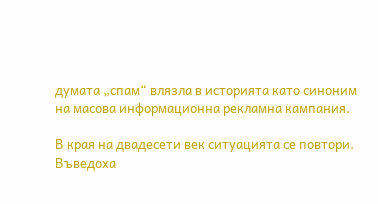думата „спам“ влязла в историята като синоним на масова информационна рекламна кампания.

В края на двадесети век ситуацията се повтори. Въведоха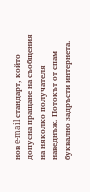нов e-mail стандарт, който допусна пращане на съобщения на няколко получателя наведнъж. Потокът от спам буквално задръсти интернета.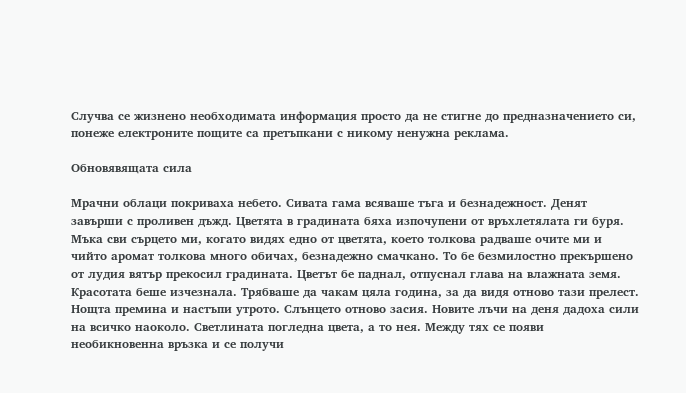Случва се жизнено необходимата информация просто да не стигне до предназначението си, понеже електроните пощите са претъпкани с никому ненужна реклама.

Обновявящата сила

Мрачни облаци покриваха небето. Сивата гама всяваше тъга и безнадежност. Денят завърши с проливен дъжд. Цветята в градината бяха изпочупени от връхлетялата ги буря.
Мъка сви сърцето ми, когато видях едно от цветята, което толкова радваше очите ми и чийто аромат толкова много обичах, безнадежно смачкано. То бе безмилостно прекършено от лудия вятър прекосил градината. Цветът бе паднал, отпуснал глава на влажната земя.
Красотата беше изчезнала. Трябваше да чакам цяла година, за да видя отново тази прелест.
Нощта премина и настъпи утрото. Слънцето отново засия. Новите лъчи на деня дадоха сили на всичко наоколо. Светлината погледна цвета, а то нея. Между тях се появи необикновенна връзка и се получи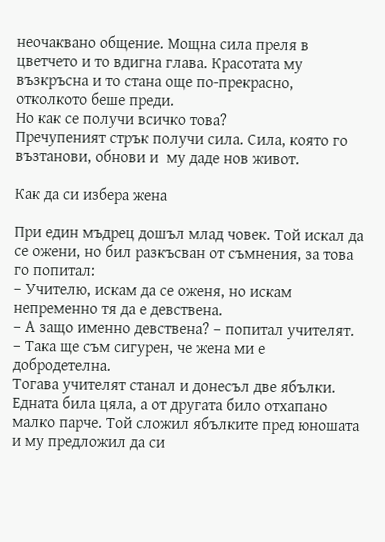неочаквано общение. Мощна сила преля в цветчето и то вдигна глава. Красотата му възкръсна и то стана още по-прекрасно, отколкото беше преди.
Но как се получи всичко това?
Пречупеният стрък получи сила. Сила, която го възтанови, обнови и  му даде нов живот.

Как да си избера жена

При един мъдрец дошъл млад човек. Той искал да се ожени, но бил разкъсван от съмнения, за това го попитал:
– Учителю, искам да се оженя, но искам непременно тя да е девствена.
– А защо именно девствена? – попитал учителят.
– Така ще съм сигурен, че жена ми е добродетелна.
Тогава учителят станал и донесъл две ябълки. Едната била цяла, а от другата било отхапано малко парче. Той сложил ябълките пред юношата и му предложил да си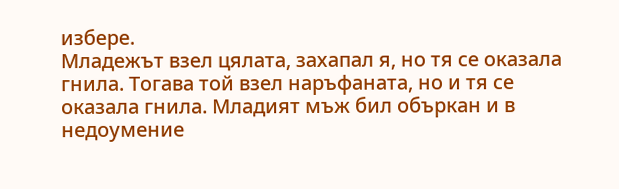избере.
Младежът взел цялата, захапал я, но тя се оказала гнила. Тогава той взел наръфаната, но и тя се оказала гнила. Младият мъж бил объркан и в недоумение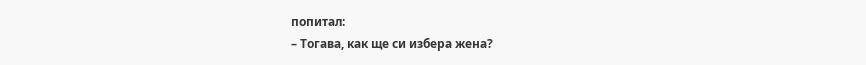попитал:
– Тогава, как ще си избера жена?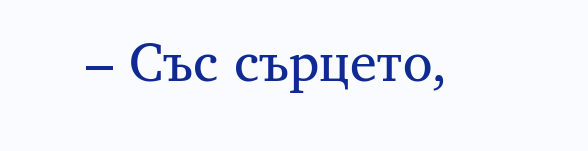– Със сърцето,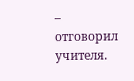– отговорил учителя.